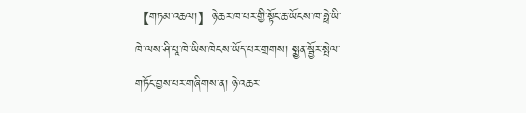【གཏམ་འཆལ།】ཉེ་ཆར་ཁ་པར་གྱི་སྟོང་ཆ་ཡོངས་ཁ་ཧྥེ་ཡི་ཁེ་ལས་ཤི་པཱ་ཁེ་ཡིས་ཁེངས་ཡོད་པར་གྲགས། སྨྱན་སྦྱོར་སྤེལ་གཏོང་བྱས་པར་གཞིགས་ན། ཉེ་འཆར་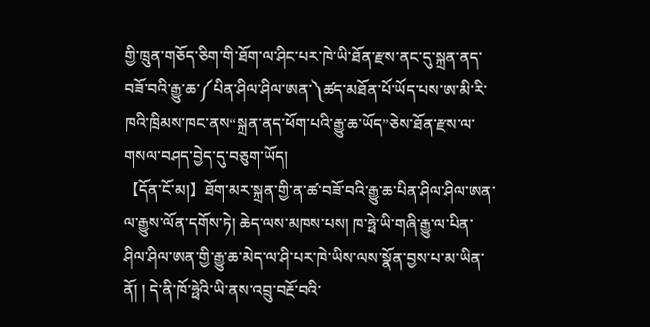གྱི་ཁྲུན་གཅོད་ཅིག་གི་ཐོག་ལ་ཤིང་པར་ཁེ་ཡི་ཐོན་རྫས་ནང་དུ་སྐྲན་ནད་བཟོ་བའི་རྒྱུ་ཆ་༼པིན་ཤིལ་ཤིལ་ཨན་༽ཚད་མཐོན་པོ་ཡོད་པས་ཨ་མི་རི་ཁའི་ཁྲིམས་ཁང་ནས“སྐྲན་ནད་ཕོག་པའི་རྒྱུ་ཆ་ཡོད”ཅེས་ཐོན་རྫས་ལ་གསལ་བཤད་བྱེད་དུ་བཅུག་ཡོད།
【དོན་ངོ་མ།】ཐོག་མར་སྐྲན་གྱི་ན་ཚ་བཟོ་བའི་རྒྱུ་ཆ་པིན་ཤིལ་ཤིལ་ཨན་ལ་རྒྱུས་ལོན་དགོས་ཏེ། ཆེད་ལས་མཁས་པས། ཁ་ཧྥེ་ཡི་གཞི་རྒྱུ་ལ་པིན་ཤིལ་ཤིལ་ཨན་གྱི་རྒྱུ་ཆ་མེད་ལ་ཤི་པར་ཁེ་ཡིས་ལས་སྣོན་བྱས་པ་མ་ཡིན་ནོ། ། དེ་ནི་ཁོ་ཧྥེའི་ཡི་ནས་འབྲུ་བརྔོ་བའི་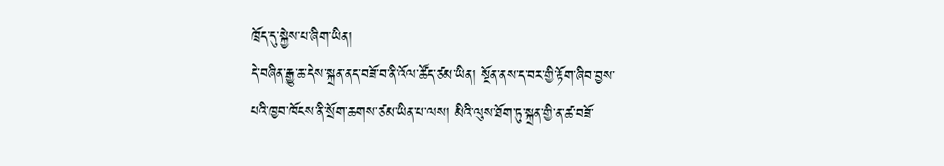ཁྲོད་དུ་སྐྱེས་པ་ཞིག་ཡིན།
དེ་བཞིན་རྒྱུ་ཆ་དེས་སྐྲན་ནད་བཟོ་བ་ནི་འོལ་ཚོད་ཙམ་ཡིན། སྔོན་ནས་ད་བར་གྱི་རྟོག་ཞིབ་བྱས་པའི་ཁྱབ་ཁོངས་ནི་སྲོག་ཆགས་ཙམ་ཡིན་པ་ལས། མིའི་ལུས་ཐོག་ཏུ་སྐྲན་གྱི་ན་ཚ་བཟོ་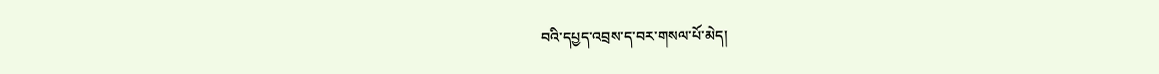བའི་དཔྱད་འབྲས་ད་བར་གསལ་པོ་མེད།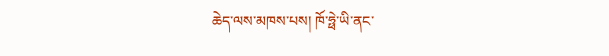ཆེད་ལས་མཁས་པས། ཁོ་ཧྥེ་ཡི་ནང་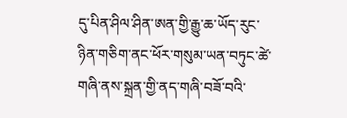དུ་པིན་ཤིལ་ཤིན་ཨན་གྱི་རྒྱུ་ཆ་ཡོད་རུང་ཉིན་གཅིག་ནང་ཕོར་གསུམ་ཡན་བཏུང་ཚེ་གཞི་ནས་སྐྲན་གྱི་ནད་གཞི་བཟོ་བའི་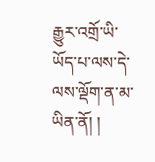རྒྱུར་འགྲོ་ཡི་ཡོད་པ་ལས་དེ་ལས་ལྡོག་ན་མ་ཡིན་ནོ། །